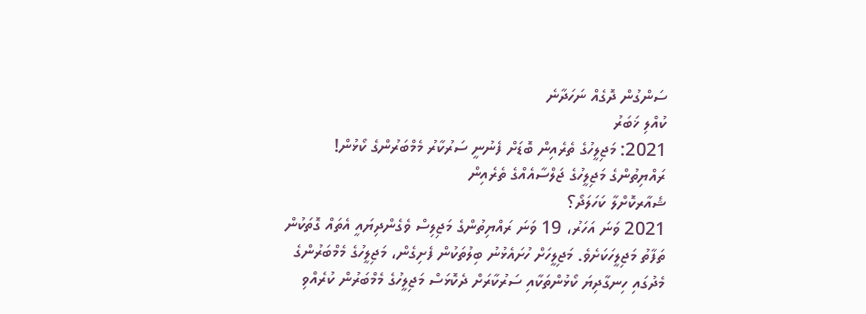ސަންގުން ދޮގެއް ނަހަދާނެ
ކުއްލި ޚަބަރު
2021: މަޖިލީހުގެ ތެރެއިން ބޮޑަށް ފެނުނީ ސަރުކާރު މެމްބަރުންގެ ކޯޅުން!
ރައްޔިތުންގެ މަޖިލީހުގެ ޖަލްސާއެއްގެ ތެރެއިން
ޝެއާރކޮށްލާ ކަހަލަދޯ؟
2021 ވަނަ އަހަރު، 19 ވަނަ ރައްޔިތުންގެ މަޖިލިސް ވެގެންދިޔައީ އެތައް ގޮތަކުން ތަފާތު މަޖިލީހަކަށެވެ. މަޖިލީހަށް ހުށައެޅުނު ބިލުތަކުން ފެށިގެން، މަޖިލީހުގެ މެމްބަރުންގެ މެދުގައި ހިނގާދިޔަ ކޯޅުންތަކާއި ސަރުކާރަށް ދެކޮޅަސް މަޖިލީހުގެ މެމްބަރުން ކުރެއްވި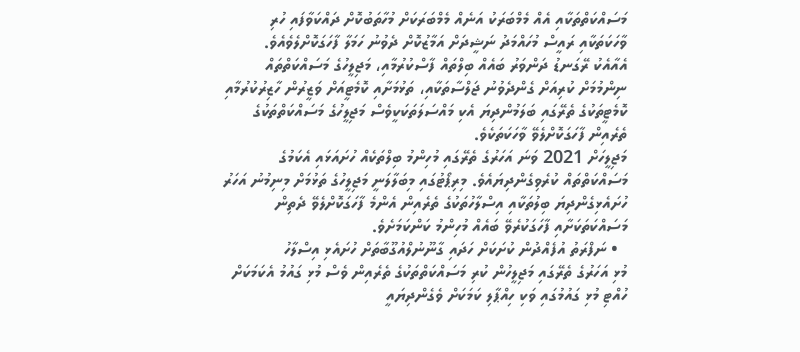މަސައްކަތްތަކާއި އެއް މެމްބަރަކު އަނެއް މެމްބަރަކަށް މުހާތަބުކޮށް ދައްކަވާފައި ހުރި ވާހަކަތަކާއި ރައީސް މުހައްމަދު ނަޝީދަށް އަމާޒުކޮށް ދެވުނު ހަމަލާ ފާހަގަކޮށްލެވެއެވެ.
އެއާއެކު ރޭގަނޑު ދަންވަރު ބައެއް ބިލްތައް ފާސްކުރުމާއި، މަޖިލީހުގެ މަސައްކަތްތައް ނިންމުމަށް ކުރިއަށް ގެންދެވުނު ޖަލްސާތަކާއި، ތަޅުމަށާއި ކޮމެޓީއަށް ވަޒީރުން ހާޒިރުކުރުމާއި ކޮމެޓީތަކުގެ ތެރޭގައި ބަލަމުންދިޔަ އެކި މައްސަލަތަކަކީވެސް މަޖިލީހުގެ މަސައްކަތްތަކުގެ ތެރެއިން ފާހަގަކޮށްލެވޭ ވާހަކަތަކެވެ.
މަޖިލީހަށް 2021 ވަނަ އަހަރުގެ ތެރޭގައި މުހިންމު ބިލްތަކެއް ހުށައަޅައި އެކަމުގެ މަސައްކަތްތައް ކުރެވިގެންދިޔައެވެ. މިރިޕޯޓުގައި މިބަލާލަނީ މަޖިލީހުގެ ތަޅުމަށް މިނިމުނު އަހަރު ހުށައެޅިގެންދިޔަ ބިލުތަކާއި އިސްލާހުތަކުގެ ތެރެއިން އެންމެ ފާހަގަކޮށްލެވޭ ދެތިން މަސައްކަތަކަށާއި ފާހަގަކުރެވޭ ބައެއް މުހިންމު ކަންކަމަށެވެ.
  • ނަފްރަތު އުފެއްދުން ކުށަކަށް ހަދައި ގާނޫނުލްއުގޫބާތަށް ހުށައެޅި އިސްލާހު
މުޅި އަހަރުގެ ތެރޭގައި މަޖިލީހުން ކުރި މަސައްކަތްތަކުގެ ތެރެއިން ވެސް މުޅި ގައުމު އެކަމަކަށް ހުއްޓި މުޅި ގައުމުގައި ވަކި ހިއްޕާލި ކަމަކަށް ވެގެންދިޔައީ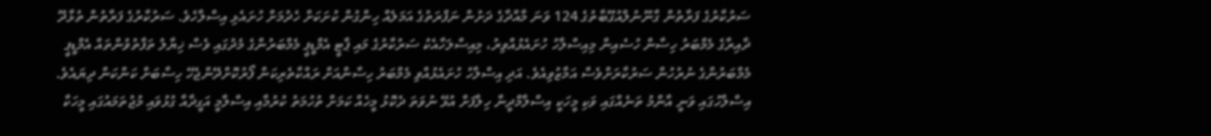ސަރުކާރުގެ ފަރާތުން ގާނޫނުލްއުގޫބާތުގެ 124 ވަނަ މާއްދާގެ ދަށުން ނަފްރަތުގެ އަމަލެއް ހިންގުން ކުށަކަށް ހެދުމަށް ހުށައެޅި އިސްލާހެވެ. ސަރުކާރުގެ ފަރާތުން ތުޅާދޫ ދާއިރާގެ މެމްބަރު ހިސާން ހުސެއިން މިއިސްލާހު ހުށައެޅުއްވިރު، މިއިސްލަހާއެކު ސަރުކާރުގެ މައި ޕާޓީ އެމްޑީޕީ މެމްބަރުންގެ މެދުގައި ވެސް ޚިޔާލު ތަފާތުވުންތައް އެމްޑީޕީ މެމްބަރުންގެ ނުރުހުން ސަރުކާރަށްވެސް އަމާޒުވިއެވެ. އަދި އިސްލާހު ހުށައެޅުއްވި މެމްބަރު ހިސާންއަށް ރައްކާތެރިކަން ފޯރުކޮށްދޭންޖެހޭ ހިސާބަށް ކަންކަން ދިޔައެވެ.
އިސްލާހުގައި ވަނީ އާންމު ތަނެއްގައި ވަކި މީހަކީ އިސްލާމްދީނާ ހިލާފަށް އުޅޭ ނުވަތަ ދެކޮޅު މީހެއް ކަމަށް ތުހުމަތު ކުރުމާއި އިސްލާމީ އަގީދާއާ ގުޅުވައި މުޖުތަމައުގައި މީހަކާ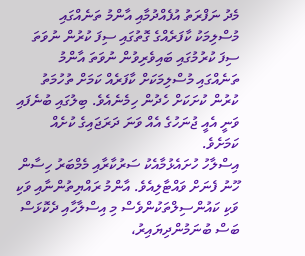މެދު ނަފްރަތު އުފެއްދުމާއި އާންމު ތަނެއްގައި މުސްލިމަކު ކާފަރެއްގެ ގޮތުގައި ސިފަ ކުރުން ނުވަތަ ސިފަ ކުރުމުގައި ބައިވެރިވުން ނުވަތަ އާންމު ތަނެއްގައި މުސްލިމަކަށް ކާފަރެއް ކަމަށް ތުހުމަތު ކުރުން ކުށަކަށް ހެދުން ހިމެނެއެވެ. ބިލުގައި ބުނެފައި ވަނީ އެއީ ޖުނަހުގެ އެއް ވަނަ ދަރަޖައިގެ ކުށެއް ކަމަށެވެ.
އިސްލާހު ހުށައެޅުމާއެކު ސަރުކާރާއި މެމްބަރު ހިސާން ހޫނު ފެނަށް ވައްޓާލިއެވެ. އާންމު ރައްޔިތުންނާއި ވަކި ވަކި ކައުންސިލްތަކުންވެސް މި އިސްލާހާއި ދެކޮޅަސް ބަސް ބުނަމުންދިޔައިރު،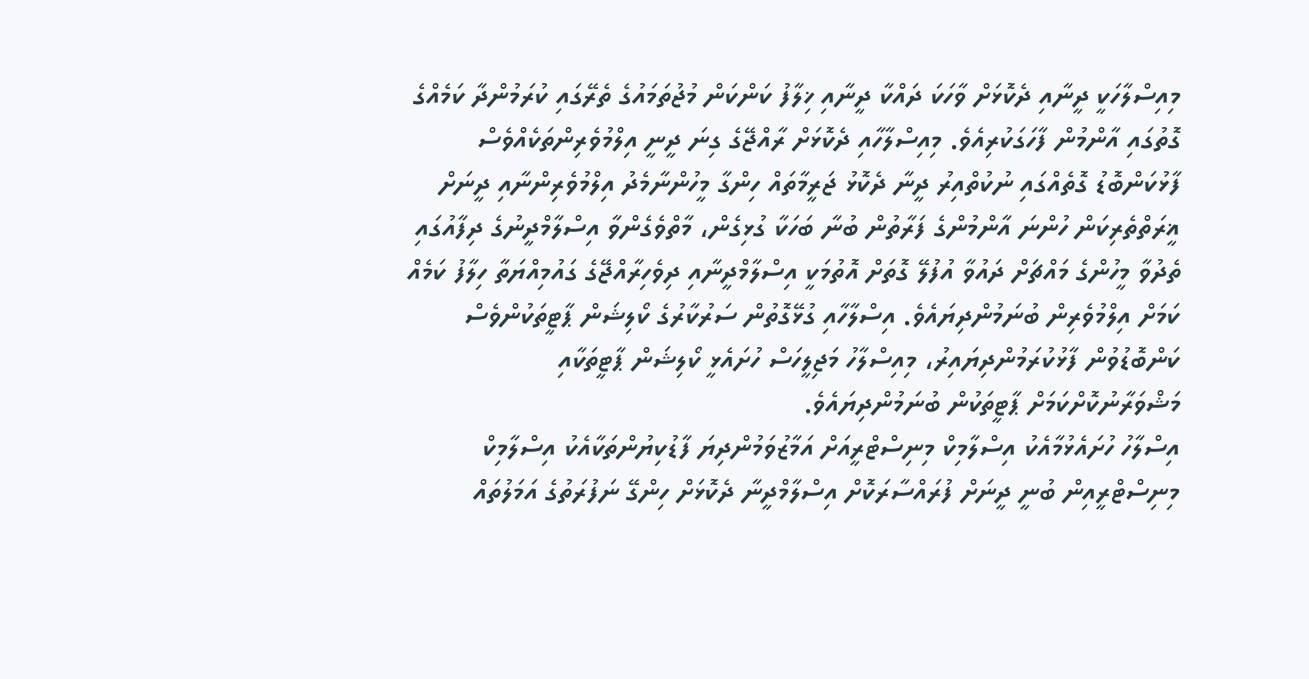މިއިސްލާހަކީ ދީނާއި ދެކޮޅަށް ވާހަކަ ދައްކާ ދީނާއި ޚިލާފު ކަންކަން މުޖުތަމައުގެ ތެރޭގައި ކުރަމުންދާ ކަމެއްގެ ގޮތުގައި އާންމުން ފާހަގަކުރިއެވެ. މިއިސްލާހާއި ދެކޮޅަށް ރާއްޖޭގެ ގިނަ ދީނީ އިލްމުވެރިންތަކެއްވެސް ފާޅުކަންބޮޑު ގޮތެއްގައި ނުކުތްއިރު ދީނާ ދެކޮޅު ޖަރީމާތައް ހިންގާ މީހުންނާމެދު އިލްމުވެރިންނާއި ދީނަށް ޣީރަތްތެރިކަން ހުންނަ އާންމުންގެ ފަރާތުން ބުނާ ބަހަކާ ގުޅިގެން، މާތްވެގެންވާ އިސްލާމްދީނުގެ ދިފާއުގައި ތެދުވާ މީހުންގެ މައްޗަށް ދައުވާ އުފުލޭ ގޮތަށް އޮތުމަކީ އިސްލާމްދީނާއި ދިވެހިރާއްޖޭގެ ގައުމިއްޔަތާ ހިލާފު ކަމެއް ކަމަށް އިލްމުވެރިން ބުނަމުންދިޔައެވެ. އިސްލާހާއި ގުޅޭގޮތުން ސަރުކާރުގެ ކޯލިޝަން ޕާޓީތަކުންވެސް ކަންބޮޑުވުން ފާޅުކުރަމުންދިޔައިރު، މިއިސްލާހު މަޖިލީހަސް ހުށައެޅީ ކޯލިޝަން ޕާޓީތަކާއި މަޝްވަރާނުކޮށްކަމަށް ޕާޓީތަކުން ބުނަމުންދިޔައެވެ.
އިސްލާހު ހުށައެޅުމާއެކު އިސްލާމިކް މިނިސްޓްރީއަށް އަމާޒުވަމުންދިޔަ ފާޑުކިޔުންތަކާއެކު އިސްލާމިކް މިނިސްޓްރީއިން ބުނީ ދީނަށް ފުރައްސާރަކޮށް އިސްލާމްދީނާ ދެކޮޅަށް ހިންގޭ ނަފުރަތުގެ އަމަލުތައް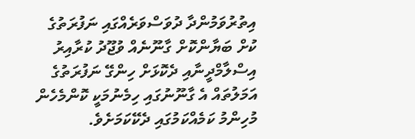އިތުރުވަމުންދާ ދުވަސްވަރެއްގައި ނަފުރަތުގެ ކުށް ބަޔާންކޮށް ގާނޫނެއް ވުޖޫދު ކުރާއިރު އިސްލާމްދީނާއި ދެކޮޅަށް ހިންގޭ ނަފުރަތުގެ އަމަލުތައް އެ ގާނޫނުގައި ހިމެނުމަކީ ކޮންމެހެން މުހިންމު ކަމެއްކަމުގައި ދެކޭކަމަށެވެ.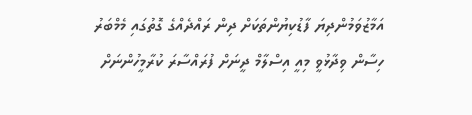އަމާޒުވަމުންދިޔަ ފާޑުކިޔުންތަކަށް ދިން ރައްދެއްގެ ގޮތުގައި މެމްބަރު ހިސާން ވިދާޅުވީ މިއީ އިސްލާމް ދީނަށް ފުރައްސާރަ ކުރާމީހުންނަށް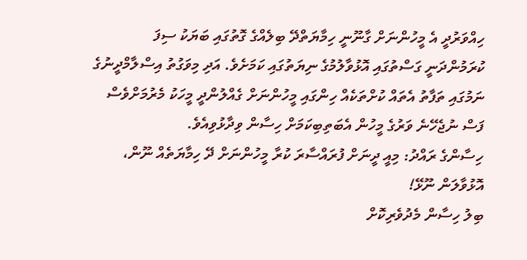ހިއްވަރުދީ އެ މީހުންނަށް ގާނޫނީ ހިމާޔަތްދޭ ބިލެއްގެ ގޮތުގައި ބަޔަކު ސިފަ ކުރަމުންދަނީ ގަސްތުގައި އޮޅުވާލުމުގެ ނިޔަތުގައި ކަމަށެވެ. އަދި މިވަގުތު އިސްލާމްދީނުގެ ނަމުގައި ތަފާތު އެތައް ކުށްތަކެއް ހިންގައި މީހުންނަށް ގެއްލުންދީ މީހަކު މެރުމަށްވެސް ފަސް ނުޖެހޭނެ ވަރުގެ މީހުން އެބަތިބިކަމަށް ހިސާން ވިދާޅުވިއެވެ.
ހިސާންގެ ރައްދު: މިއީ ދީނަށް ފުރައްސާރަ ކުރާ މީހުންނަށް ދޭ ހިމާޔަތެއް ނޫން، އޮޅުވާލަން ނޫޅޭ!
ބިލު ހިސާން މެދުވެރިކޮށް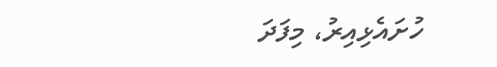ހުށައެޅިއިރު، މިފަދަ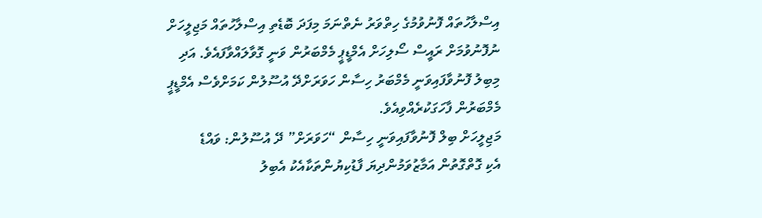އިސްލާހުތައް ފޮނުވުމުގެ ހިތްވަރު ނެތްނަމަ މިފަދަ ބޮޑެތި އިސްލާހުތައް މަޖިލީހަށް ނުފޮނުވުމަށް ރައީސް ސޯލިހަށް އެމްޑީޕީ މެމްބަރުން ވަނީ ގޮވާލައްވާފައެވެ. އަދި މިބިލު ފޮނުވާފައިވަނީ މެމްބަރު ހިސާން ހަވަރަށްދޭ އުސޫލުން ކަމަށްވެސް އެމްޑީޕީ މެމްބަރުން ފާހަގަކުރެއްވިއެވެ.
މަޖިލީހަށް ބިލް ފޮނުވާފައިވަނީ ހިސާން “ހަވަރަށް” ދޭ އުސޫލުން: ވައްޑެ
އެކި ގޮތްގޮތުން އަމާޒުވަމުންދިޔަ ފާޑުކިޔުންތަކާއެކު އެބިލު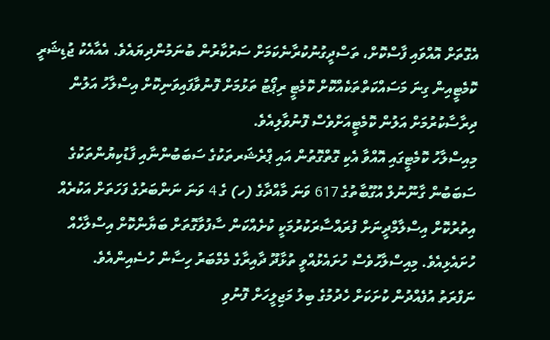އެގޮތަށް އޮއްވައި ފާސްކޮށް، ތަސްދީގުނުކުރާނެކަމަށް ސަރުކާރުން ބުނަމުންދިޔައެވެ. އެއާއެކު ޖުޑިޝަރީ ކޮމެޓީއިން ގިނަ މަސައްކަތްތަކެއްކޮށް ކޮމެޓީ ރިޕޯޓު ތަޅުމަށް ފޮނުވާފައިވަނިކޮށް އިސްލާހު އަލުން ދިރާސާކުރުމަށް އަލުން ކޮމެޓީއަށްވެސް ފޮނުވާލިއެވެ.
މިއިސްލާހު ކޮމެޓީގައި އޮއްވާ އެކި ގޮތްގޮތުން އައި ޕްރެޝަރތަކުގެ ސަބަބުންނާއި ފާޑުކިޔުންތަކުގެ ސަބަބުން ގާނޫނުލް އުގޫބާތުގެ 617 ވަނަ މާއްދާގެ (ހ) ގެ 4 ވަނަ ނަންބަރުގެ ފަހަތަށް އަކުރެއް އިތުރުކޮށް އިސްލާމްދީނަށް ފުރައްސާރަކުރުމަކީ ކުށެއްކަން ސާފުވާގޮތަށް ބަޔާންކޮށް އިސްލާހެއް ހުށައެޅިއެވެ. މިއިސްލާހުވެސް ހުށައެޅުއްވީ ތުޅާދޫ ދާއިރާގެ މެމްބަރު ހިސާން ހުސެއިންއެވެ.
ނަފްރަތު އުފެއްދުން ކުށަކަށް ހެދުމުގެ ބިލު މަޖިލީހަށް ފޮނުވި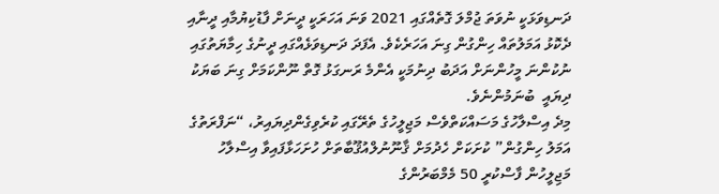ދަނޑިވަޅަކީ ނުވަތަ ޖުމްލަ ގޮތެއްގައި 2021 ވަނަ އަހަރަކީ ދީނަށް ފާޑުކިޔުމާއި ދީނާއި ދެކޮޅު އަމަލުތައް ހިންގުން ގިނަ އަހަރެކެވެ. އެފަދަ ދަނޑިވަޅެއްގައި ދީނުގެ ހިމާޔަތުގައި ނުކުންނަ މީހުންނަށް އަދަބު ދިނުމަކީ އެންމެ ރަނގަޅު ގޮތް ނޫންކަމަށް ގިނަ ބަޔަކު ދިޔައީ  ބުނަމުންނެވެ.
މިދެ އިސްލާހުގެ މަސައްކަތްވެސް މަޖިލީހުގެ ތެރޭގައި ކުރެވިގެންދިޔައިރު، “ނަފްރަތުގެ އަމަލު ހިންގުން” ކުށަކަށް ހެދުމަށް ޤާނޫނުލްއުޤޫބާތަށް ހުށަހަޅާފައިވާ އިސްލާހު މަޖިލީހުން ފާސްކުރީ 50 މެމްބަރުންގެ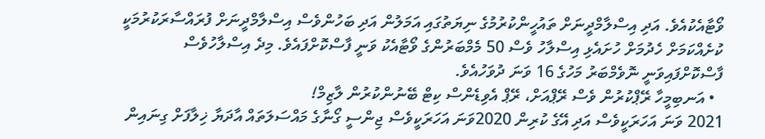ވޯޓާއެކުއެވެ. އަދި އިސްލާމްދީނަށް ތައުހީންކުރުމުގެ ނިޔަތުގައި އަމަލުން އަދި ބަހުންވެސް އިސްލާމްދީނަށް ފުރައްސާރަކުރުމަކީ ކުށެއްކަމަށް ހެދުމަށް ހުށައެޅި އިސްލާހު ވެސް 50 މެމްބަރުންގެ ވޯޓާއެކު ވަނީ ފާސްކޮށްފައެވެ. މިދެ އިސްލާހުވެސް ފާސްކޮށްފައިވަނީ ނޮވެމްބަރު މަހުގެ 16 ވަނަ ދުވަހުއެވެ.
  • އަނބިމީހާ ރޭޕްކުރުން ވެސް ރޭޕްއަށް، ރޭޕް އެވިޑެންސް ކިޓް ބޭނުންކުރުން ލާޒިމް!
2021 ވަނަ އަހަރަކީވެސް އަދި އޭގެ ކުރިން 2020ވަނަ އަހަރަކީވެސް ޖިންސީ ގޯނާގެ މައްސަލަތައް އާދަޔާ ޚިލާފަށް ގިނައިން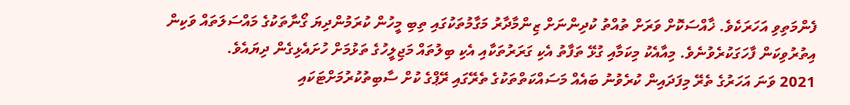ފެންމަތިވި އަހަރަކެވެ. ޚާއްސަކޮށް ވަރަށް ތުއްތު ކުދިންނަށް ޒިންމާދާރު މަގާމުތަކުގައި ތިބި މީހުން ކުރަމުންދިޔަ ގޯނާތަކުގެ މައްސަލަތައް ވަކިން އިތުރުވިކަން ފާހަގަކުރެވުނެވެ. މިއާއެކު މިކަމާއި ގުޅޭ ތަފާތު އެކި ގަރަރުތަކާއި އެކި ބިލުތައް މަޖިލީހުގެ ތަޅުމަށް ހުށައެޅިގެން ދިޔައެވެ.
2021 ވަނަ އަހަރުގެ ތެރޭ މިފަދައިން ކުރެވުނު ބައެއް މަސައްކަތްތަކުގެ ތެރޭގައި ރޭޕްގެ ކުށް ސާބިތުކުރުމަށްޓަކައި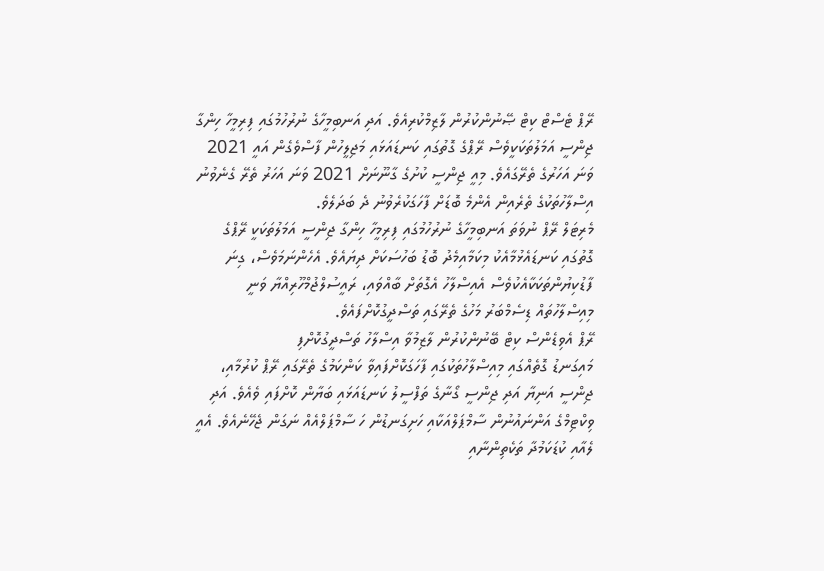ރޭޕް ޓެސްޓް ކިޓް ޞޭނުންކުރުން ލާޒިމްކުރިއެވެ. އަދި އަނބިމީހާގެ ނުރުހުމުގައި ފިރިމީހާ ހިންގާ ޖިންސީ އަމަލުތަކަކީވެސް ރޭޕްގެ ގޮތުގައި ކަނޑައަޅައި މަޖިލީހުން ފާސްވެގެން އައީ 2021 ވަނަ އަހަރުގެ ތެރޭގައެވެ. މިއީ ޖިންސީ ކުށުގެ ގާނޫނަށް 2021 ވަނަ އަހަރު ތެރޭ ގެނެވުނު އިސްލާހުތަކުގެ ތެރެއިން އެންމެ ބޮޑަށް ފާހަގަކުރެވުނު ދެ ބަދަލެވެ.
މެރިޓަލް ރޭޕް ނުވަތަ އަނބިމީހާގެ ނުރުހުމުގައި ފިރިމީހާ ހިންގާ ޖިންސީ އަމަލުތަކަކީ ރޭޕްގެ ގޮތުގައި ކަނޑައެޅުމާއެކު މިކަމާއިމެދު ބޮޑު ބަހުސަކަށް ދިޔައެވެ. އެހެންނަމަވެސް، ގިނަ ފާޑުކިޔުންތަކަކާއެކުވެސް އެއިސްލާހު އެގޮތަށް ބާއްވައި، ރައީސުލްޖުމްހޫރިއްޔާ ވަނީ މިއިސްލާހުތައް ޑިސެމްބަރު މަހުގެ ތެރޭގައި ތަސްދީގުކޮށްފައެވެ.
ރޭޕް އެވިޑެންސް ކިޓް ބޭނުންކުރުން ލާޒިމުވާ އިސްލާހު ތަސްދީގުކޮށްފި
މައިގަނޑު ގޮތެއްގައި މިއިސްލާހުތަކުގައި ފާހަގަކޮށްފައިވާ ކަންކަމުގެ ތެރޭގައި ރޭޕް ކުރުމާއި، ޖިންސީ އަނިޔާ އަދި ޖިންސީ ގޯނާގެ ތަފްސީލު ކަނޑައަޅައި ބަޔާން ކޮށްފައި ވެއެވެ. އަދި ވިކްޓިމްގެ އަންނައުނުން ސާމްޕަލްއަކާއި ހަށިގަނޑުން ހަ ސާމްޕަލްއެއް ނަގަން ޖެހޭނެއެވެ. އެއީ ލެއާއި ކުޑަކަމުދާ ތަކެތިންނާއި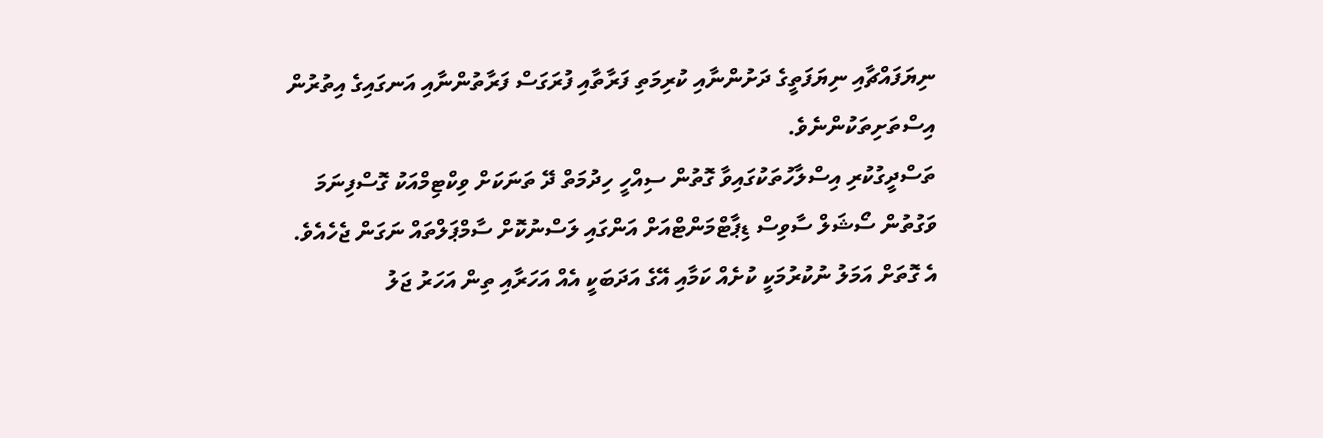ނިޔަފައްޗާއި ނިޔަފަތީގެ ދަށުންނާއި ކުރިމަތި ފަރާތާއި ފުރަގަސް ފަރާތުންނާއި އަނގައިގެ އިތުރުން އިސްތަށިތަކުންނެވެ.
ތަސްދީގުކުރި އިސްލާހުތަކުގައިވާ ގޮތުން ސިއްހީ ހިދުމަތް ދޭ ތަނަކަށް ވިކްޓިމްއަކު ގޮސްފިނަމަ ވަގުތުން ސޯޝަލް ސާވިސް ޑިޕާޓްމަންޓްއަށް އަންގައި ލަސްނުކޮށް ސާމްޕަލްތައް ނަގަން ޖެހެއެވެ. އެ ގޮތަށް އަމަލު ނުކުރުމަކީ ކުށެއް ކަމާއި އޭގެ އަދަބަކީ އެއް އަހަރާއި ތިން އަހަރު ޖަލު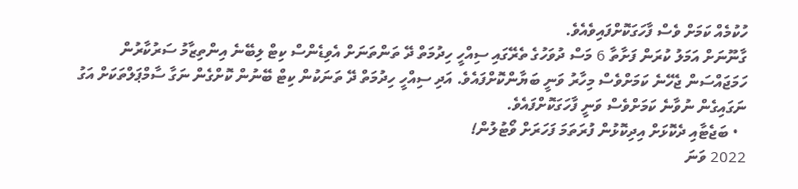ހުކުމެއް ކަމަށް ވެސް ފާހަގަކޮށްފައިވެއެވެ.
ގާނޫނަށް އަމަލު ކުރަން ފަށާތާ 6 މަސް ދުވަހުގެ ތެރޭގައި ސިއްހީ ހިދުމަތް ދޭ ތަންތަނަށް އެވިޑެންސް ކިޓް ލިބޭނެ އިންތިޒާމު ސަރުކާރުން ހަމަޖައްސަން ޖެހޭނެ ކަމަށްވެސް މިހާރު ވަނީ ބަޔާންކޮށްފައެވެ. އަދި ސިއްހީ ހިދުމަތް ދޭ ތަނަކުން ކިޓް ބޭނުން ކޮށްގެން ނަގާ ސާމްޕަލްތަކަށް އަގު ނަގައިގެން ނުވާނެ ކަމަށްވެސް ވަނީ ފާހަގަކޮށްފައެވެ.
  • ބަޖެޓާއި ދެކޮޅަށް އިދިކޮޅުން ފުރަތަމަ ފަހަރަށް ވޯޓުލުން!
2022 ވަނަ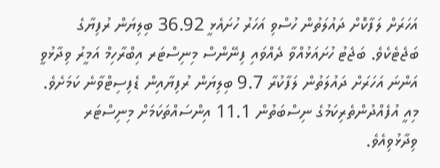އަހަރަށް ލަފާކޮށް ދައުލަތުން ހުސްވި އަހަރު ހުށައެޅީ 36.92 ބިލިޔަން ރުފިޔާގެ ބަޖެޓެކެވެ. ބަޖެޓު ހުށައަޅުއްވާ ދެއްވައި ފިނޭންސް މިނިސްޓަރ އިބްރާހިމް އަމީރު ވިދާޅުވީ އަންނަ އަހަރަށް ދައުލަތުން ލަފާކުރާ 9.7 ބިލިޔަން ރުފިޔާއިން ޑެފިސިޓްވާނެ ކަމަށެވެ. މިއީ އުފެއްދުންތެރިކަމުގެ ނިސްބަތުން 11.1 އިންސައްތަކަމަށް މިނިސްޓަރ ވިދާޅުވިއެވެ.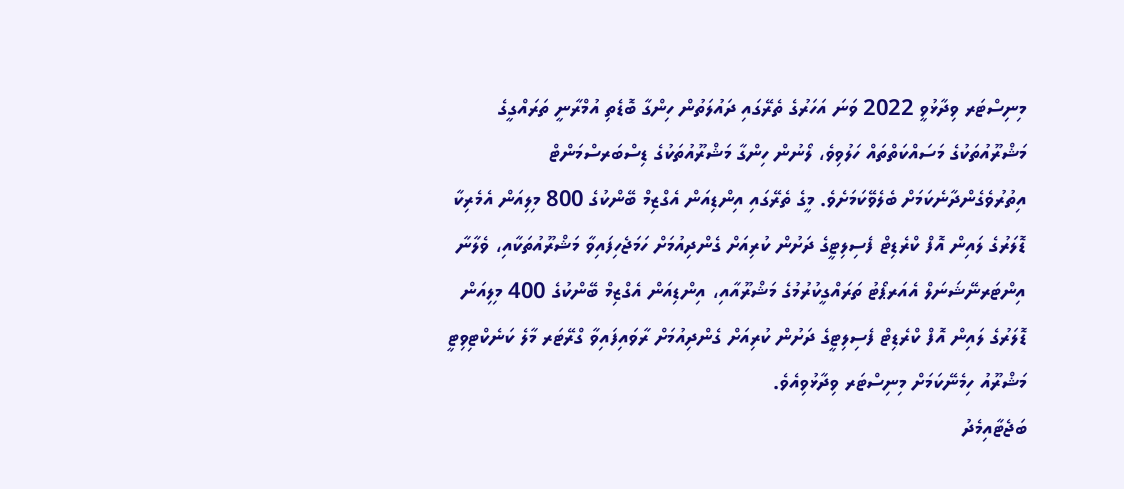މިނިސްޓަރ ވިދާޅުވީ 2022 ވަނަ އަހަރުގެ ތެރޭގައި ދައުލަތުން ހިންގާ ބޮޑެތި އުމްރާނީ ތަރައްގީގެ މަޝްރޫއުތަކުގެ މަސައްކަތްތައް ހަލުވިވެ، ލޯނުން ހިންގާ މަޝްރޫއުތަކުގެ ޑިސްބަރސްމަންޓް އިތުރުވެގެންދާނެކަމަށް ބެލެވޭކަމަށެވެ. މީގެ ތެރޭގައި އިންޑިއަން އެގްޒިމް ބޭންކުގެ 800 މިލިއަން އެމެރިކާ ޑޮލަރުގެ ލައިން އޮފް ކްރެޑިޓް ފެސިލިޓީގެ ދަށުން ކުރިއަށް ގެންދިއުމަށް ހަމަޖެހިފައިވާ މަޝްރޫއުތަކާއި، ވެލާނާ އިންޓަރނޭޝަނަލް އެއަރޕޯޓު ތަރައްގީކުރުމުގެ މަޝްރޫއާއި، އިންޑިއަން އެގްޒިމް ބޭންކުގެ 400 މިލިއަން ޑޮލަރުގެ ލައިން އޮފް ކްރެޑިޓް ފެސިލިޓީގެ ދަށުން ކުރިއަށް ގެންދިއުމަށް ރާވައިފައިވާ ގްރޭޓަރ މާލެ ކަނެކްޓިވިޓީ މަޝްރޫއު ހިމެނޭކަމަށް މިނިސްޓަރ ވިދާޅުވިއެވެ.
ބަޖެޓާއިމެދު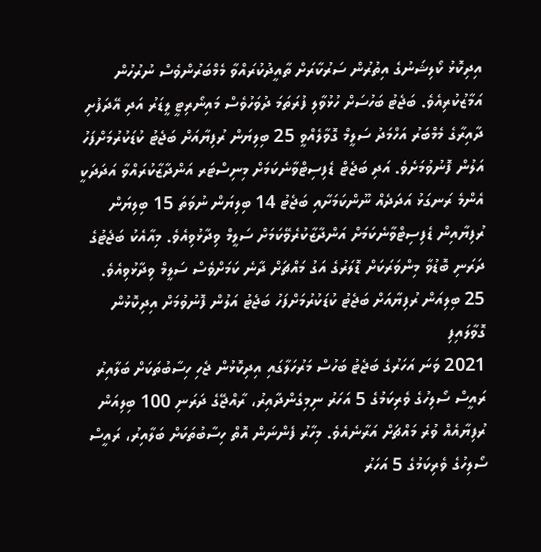އިދިކޮޅު ކޯލިޝަނުގެ އިތުރުން ސަރުކާރަށް ތާއީދުކުރައްވާ މެމްބަރުންވެސް ނުރުހުން އަމާޒުކުރިއެވެ. ބަޖެޓު ބަހުސަށް ހުޅުވާލި ފުރަތަމަ ދުވަހުވެސް މައިނޯރިޓީ ލީޑަރު އަދި އޭދަފުށި ދާއިރާގެ މެމްބަރު އަހްމަދު ސަލީމް ގޮވާލެއްވީ 25 ބިލިޔަން ރުފިޔާއަށް ބަޖެޓު ކުޑަކުރުމަށްފަހު އަލުން ފޮނުވުމަށެވެ. އަދި ބަޖެޓް ޑެފިސިޓްވާނެކަމަށް މިނިސްޓަރ އަންދާޒާކުރައްވާ އަދަދަކީ އެންމެ ރަނގަޅު އަދަދެއް ނޫންކަމަށާއި ބަޖެޓު 14 ބިލިޔަން ނުވަތަ 15 ބިލިޔަން ރުފިޔާއިން ޑެފިސިޓްވާނެކަމަށް އަންދާޒާކުރެވޭކަމަށް ސަލީމް ވިދާޅުވިއެވެ. މިއާއެކު ބަޖެޓުގެ ދަރަނި ބޮޑުވާ މިންވަރަކަށް ޑޮލަރުގެ އަގު މައްޗަށް ދާނެ ކަމަށްވެސް ސަލީމް ވިދާޅުވިއެވެ.
25 ބިލިއަން ރުފިޔާއަށް ބަޖެޓު ކުޑަކުރުމަށްފަހު ބަޖެޓު އަލުން ފޮނުވުމަށް އިދިކޮޅުން ގޮވާލައިފި
2021 ވަނަ އަހަރުގެ ބަޖެޓު ބަހުސް މަރުހަލާގައި އިދިކޮޅުން ޖެހި ހިސާބުތަކަށް ބަލާއިރު ރައީސް ސޯލިހުގެ ވެރިކަމުގެ 5 އަހަރު ނިމިގެންދާއިރު، ރާއްޖޭގެ ދަރަނި 100 ބިލިއަން ރުފިޔާއެއް ވުރެ މައްޗަށް އަރާނެއެވެ. މިހާރު ފެންނަން އޮތް ހިސާބުތަކަށް ބަލާއިރު، ރައީސް ސޯލިހުގެ ވެރިކަމުގެ 5 އަހަރު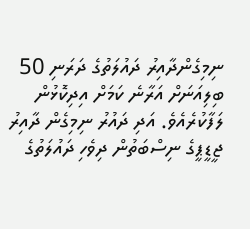ނިމިގެންދާއިރު ދައުލަތުގެ ދަރަނި 50 ބިލިއަނަށް އަރާނެ ކަމަށް އިދިކޮޅުން ލަފާކުރެއެވެ. އަދި ދައުރު ނިމިގެން ދާއިރު ޖީޑީޕީގެ ނިސްބަތުން ދިވެހި ދައުލަތުގެ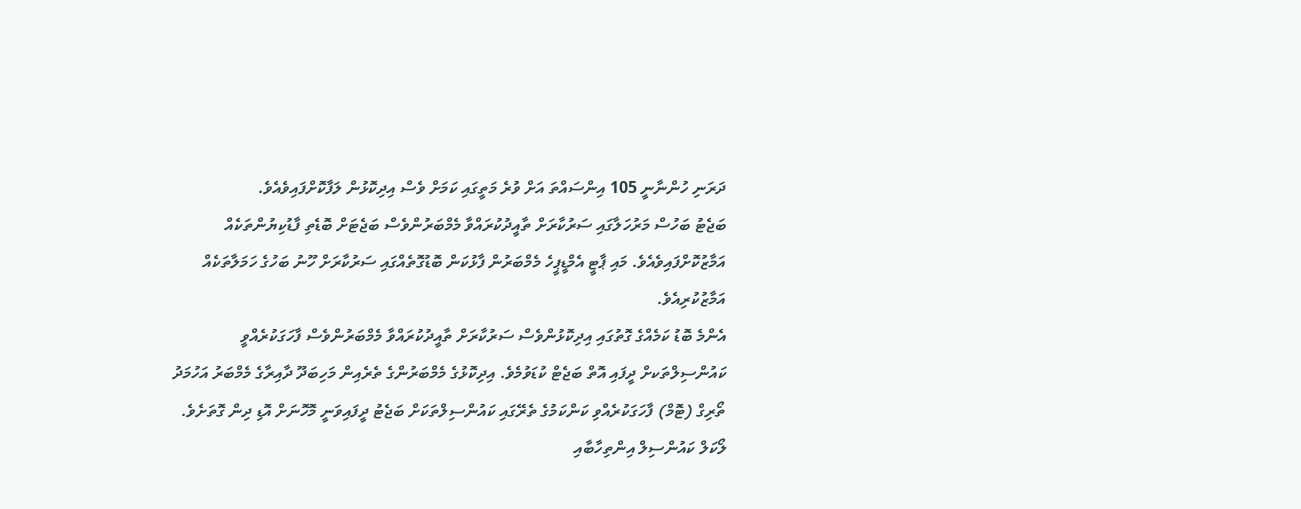ދަރަނި ހުންނާނީ 105 އިންސައްތަ އަށް ވުރެ މަތީގައި ކަމަށް ވެސް އިދިކޮޅުން ލަފާކޮށްފައިވެއެވެ.
ބަޖެޓު ބަހުސް މަރުހަލާގައި ސަރުކާރަށް ތާއީދުކުރައްވާ މެމްބަރުންވެސް ބަޖެޓަށް ބޮޑެތި ފާޑުކިޔުންތަކެއް އަމާޒުކޮށްފައިވެއެވެ. މައި ޕާޓީ އެމްޑީޕީހެ މެމްބަރުން ފާޅުކަން ބޮޑުގޮތެއްގައި ސަރުކާރަށް ހޫނު ބަހުގެ ހަމަލާތަކެއް އަމާޒުކުރިއެވެ.
އެންމެ ބޮޑު ކަމެއްގެ ގޮތުގައި އިދިކޮޅުންވެސް ސަރުކާރަށް ތާއީދުކުރައްވާ މެމްބަރުންވެސް ފާހަގަކުރެއްވީ ކައުންސިލްތަކށް ދީފައި އޮތް ބަޖެޓް ކުޑަވުމެވެ. އިދިކޮޅުގެ މެމްބަރުންގެ ތެރެއިން މަހިބަދޫ ދާއިރާގެ މެމްބަރު އަހުމަދު ތޯރިގް (ޓޮމް) ފާހަގަކުރެއްވި ކަންކަމުގެ ތެރޭގައި ކައުންސިލްތަކަށް ބަޖެޓު ދީފައިވަނީ މޮހޮނަށް އޮޑި ދިން ގޮތަށެވެ. ލޯކަލް ކައުންސިލް އިންތިހާބާއި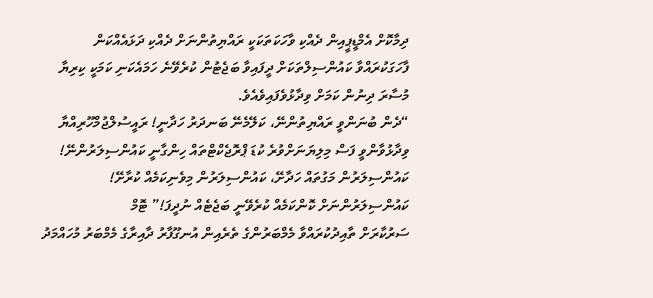ދިމާކޮށް އެމްޑީޕީއިން ދެއްކި ވާހަކަތަކަކީ ރައްޔިތުންނަށް ދެއްކި ދަޅައެއްކަން ފާހަގަކުރައްވާ ކައުންސިލްތަކަށް ދީފައިވާ ބަޖެޓުން ކުރެވޭނެ ހަމައެކަނި ކަމަކީ ކިރިޔާ މުސާރަ ދިނުން ކަމަށް ވިދާޅުވެފައިވެއެވެ.
“ދެން ބުނަންވީ ރައްޔިތުންނޭ، ކަލޭމެނޭ ބަނދަރު ހަދާނީ! ރައީސުލްޖުމްހޫރިއްޔާ ވިދާޅުވާންވީ ފަސް މިލިޔަނަށްވުރެ ކުޑަ ޕްރޮޖެކްޓްތައް ހިންގާނީ ކައުންސިލަރުންނޭ! ކައުންސިލަރުން މަގުތައް ހަދާށޭ، ކައުންސިލަރުން މިވެނިކަމެއް ކުރާށޭ! ކައުންސިލަރުންނަށް ކޮންކަމެއް ކުރެވޭނީ ބަޖެޓެއް ނުދީފަ!” ޓޮމް
ސަރުކާރަށް ތާއިދުކުރައްވާ މެމްބަރުންގެ ތެރެއިން އުނގޫފާރު ދާއިރާގެ މެމްބަރު މުހައްމަދު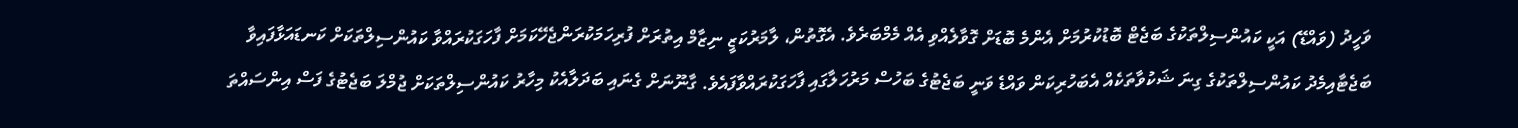ވަހީދު (ވައްޑޭ) އަކީ ކައުންސިލްތަކުގެ ބަޖެޓް ބޮޑުކުރުމަށް އެންމެ ބޮޑަށް ގޮވާލެއްވި އެއް މެމްބަރެވެ. އެގޮތުން، ލާމަރުކަޒީ ނިޒާމް އިތުރަށް ފުރިހަމަކުރަންޖެހޭކަމަށް ފާހަގަކުރައްވާ ކައުންސިލްތަކަށް ކަނޑައަޅާފައިވާ ބަޖެޓާއިމެދު ކައުންސިލްތަކުގެ ގިނަ ޝަކުވާތަކެއް އެބަހުރިކަން ވައްޑެ ވަނީ ބަޖެޓުގެ ބަހުސް މަރުހަލާގައި ފާހަގަކުރައްވާފައެވެ. ގާނޫނަށް ގެނައި ބަދަލާއެކު މިހާރު ކައުންސިލްތަކަށް ޖުމްލަ ބަޖެޓުގެ ފަސް އިންސައްތަ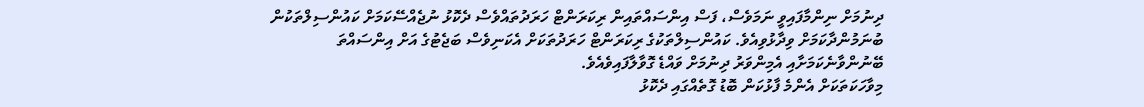ދިނުމަށް ނިންމާފައިވީ ނަމަވެސް، ފަސް އިންސައްތައިން ރިކަރަންޓް ހަރަދުތައްވެސް ދެކޮޅު ނުޖެއްސޭކަމަށް ކައުންސިލްތަކުން ބުނަމުންދާކަމަށް ވިދާޅުވިއެވެ. ކައުންސިލްތަކުގެ ރިކަރަންޓް ހަރަދުތަކަށް އެކަނިވެސް ބަޖެޓުގެ އަށް އިންސައްތަ ބޭނުންވާނެކަމަށާއި އެމިންވަރު ދިނުމަށް ވައްޑެ ގޮވާލާފައިވެއެވެ.
މިވާހަކަތަކަށް އެންމެ ފާޅުކަން ބޮޑު ގޮތެއްގައި ދެކޮޅު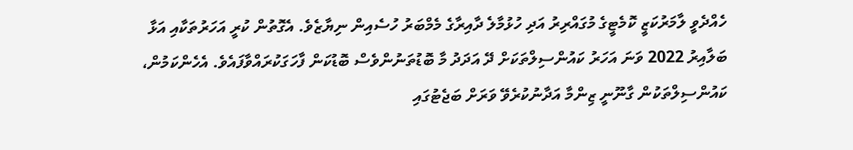ހެއްދެވީ ލާމަރުކަޒީ ކޮމެޓީގެ މުގައްރިރު އަދި ހުޅުމާލެ ދާއިރާގެ މެމްބަރު ހުސެއިން ނިޔާޒެވެ. އެގޮތުން ކުރީ އަހަރުތަކާއި އަޅާ ބަލާއިރު 2022 ވަނަ އަހަރު ކައުންސިލްތަކަށް ދޭ އަދަދު މާ ބޮޑުތަނުންވެސް ބޮޑުކަން ފާހަގަކުރައްވާފައެވެ. އެހެންކަމުން، ކައުންސިލްތަކުން ގާނޫނީ ޒިންމާ އަދާނުކުރެވޭ ވަރަށް ބަޖެޓުގައި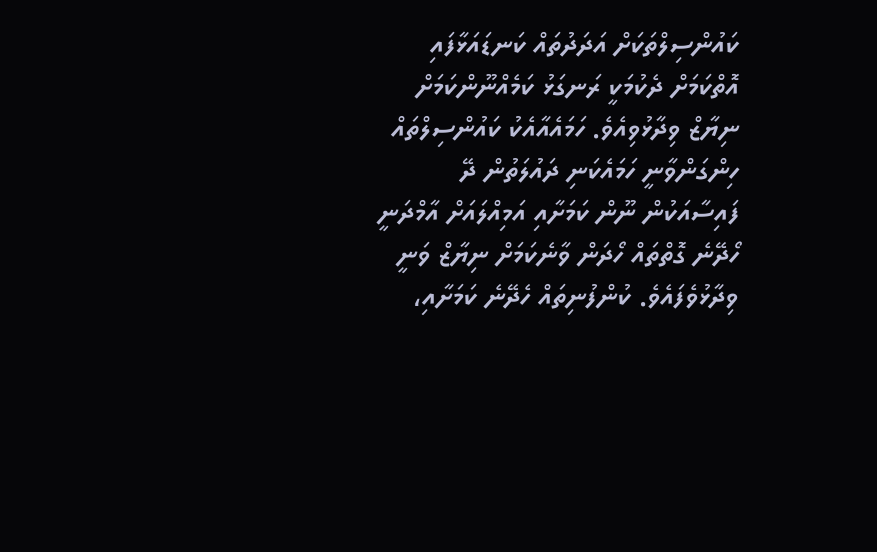ކައުންސިލްތަކަށް އަދަދުތައް ކަނޑައަޅާފައި އޮތްކަމަށް ދެކުމަކީ ރަނގަޅު ކަމެއްނޫންކަމަށް ނިޔާޒް ވިދާޅުވިއެވެ. ހަމައެއާއެކު ކައުންސިލްތައް ހިންގަންވާނީ ހަމައެކަނި ދައުލަތުން ދޭ ފައިސާއަކުން ނޫން ކަމަށާއި އަމިއްލައަށް އާމްދަނީ ހޯދޭނެ ގޮތްތައް ހޯދަން ވާނެކަމަށް ނިޔާޒް ވަނީ ވިދާޅުވެފައެވެ. ކުންފުނިތައް ހެދޭނެ ކަމަށާއި،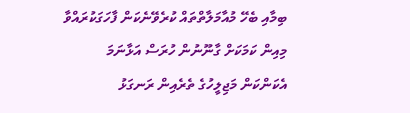ބިމާއި ބެހޭ މުއާމަލާތްތައް ކުރެވޭނެކަން ފާހަގަކުރައްވާ މިއިން ކަމަކަށް ގާނޫނުން ހުރަސް އަޅާނަމަ އެކަންކަން މަޖިލީހުގެ ތެރެއިން ރަނގަޅު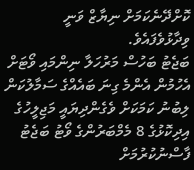ކޮށްދޭނެކަމަށް ނިޔާޒް ވަނީ ވިދާޅުވެފައެވެ.
ބަޖެޓު ބަހުސް މަރުހަލާ ނިންމައި ވޯޓަށް އެހުމުން އެންމެ ގިނަ ބައެއްގެ ސަމާލުކަން ލިބުނު ކަމަކަށް ވެގެންދިޔައީ މަޖިލީހުގެ އިދިކޮޅުގެ 8 މެމްބަރުންގެ ވޯޓު ބަޖެޓު ފާސްނުކުރުމަށް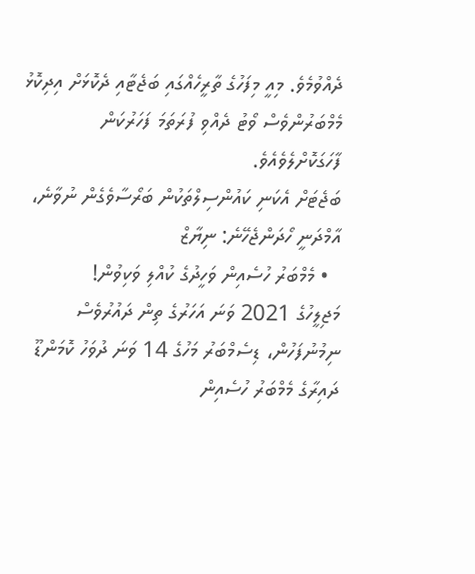ދެއްވުމެވެ. މިއީ މިފަހުގެ ތާރީހެއްގައި ބަޖެޓާއި ދެކޮޅަށް އިދިކޮޅު މެމްބަރުންވެސް ވޯޓު ދެއްވި ފުރަތަމަ ފަހަރުކަން ފާހަގަކޮށްލެވެއެވެ.
ބަޖެޓަށް އެކަނި ކައުންސިލްތަކުން ބަރޯސާވެގެން ނުވާނެ، އާމްދަނީ ހޯދަންޖެހޭނެ: ނިޔާޒް
  • މެމްބަރު ހުސެއިން ވަހީދުގެ ކުއްލި ވަކިވުން!
މަޖިލީހުގެ 2021 ވަނަ އަހަރުގެ ތިން ދައުރުވެސް ނިމުނުފަހުން، ޑިސެމްބަރު މަހުގެ 14 ވަނަ ދުވަހު ކޮމަންޑޫ ދައިރާގެ މެމްބަރު ހުސެއިން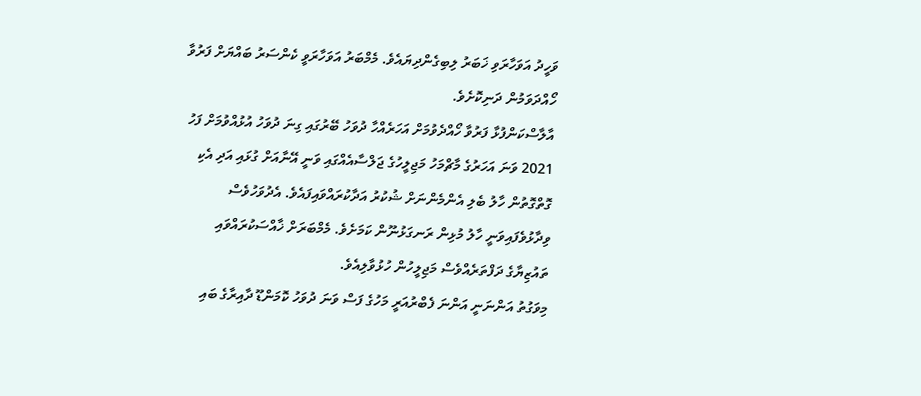ވަހީދު އަވަހާރަވި ޚަބަރު ލިބިގެންދިޔައެވެ. މެމްބަރު އަވަހާރަވީ ކެންސަރު ބައްޔަށް ފަރުވާ ހޯއްދަވަމުން ދަނިކޮށެވެ.
އާލާސްކަންފުޅާ ފަރުވާ ހޯއްދެވުމަށް އަހަރެއްހާ ދުވަހު ބޭރުގައި ގިނަ ދުވަހު އުޅުއްވުމަށް ފަހު 2021 ވަނަ އަހަރުގެ މާޗްމަހު މަޖިލީހުގެ ޖަލްސާއެއްގައި ވަނީ އޭނާއަށް ގުޅައި އަދި އެކި ގޮތްގޮތުން ހާލު ބެލި އެންމެންނަށް ޝުކުރު އަދާކުރައްވައިފައެވެ. އެދުވަހުވެސް ވިދާޅުވެފައިވަނީ ހާލު މުޅިން ރަނގަޅުނޫން ކަމަށެވެ. މެމްބަރަށް ޚާއްސަކުރައްވައި ތައުޒިޔާގެ ދަފްތަރެއްވެސް މަޖިލީހުން ހުޅުވާލިއެވެ.
މިވަގުތު އަންނަނީ އަންނަ ފެބްރުއަރީ މަހުގެ ފަސް ވަނަ ދުވަހު ކޮމަންޑޫ ދާއިރާގެ ބައި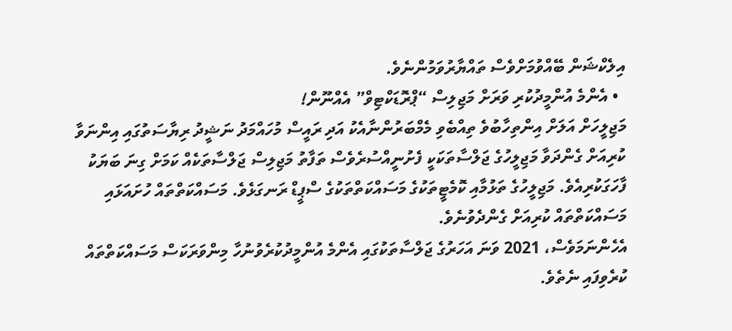އިލެކްޝަން ބޭއްވުމަށްވެސް ތައްޔާރުވަމުންނެވެ.
  • އެންމެ އުންމީދުކުރި ވަރަށް މަޖިލިސް “ޕްރޮޑަކްޓިވް” އެއްނޫން!
މަޖިލީހަށް އަލަށް އިންތިހާބުވެ ތިއްބެވި މެމްބަރުންނާއެކު އަދި ރައީސް މުހައްމަދު ނަޝީދު ރިޔާސަތުގައި އިންނަވާ ކުރިއަށް ގެންދަވާ މަޖިލީހުގެ ޖަލްސާތަކަކީ ފެށުނީއްސުރެވެސް ތަފާތު މަޖިލިސް ޖަލްސާތަކެއް ކަމަށް ގިނަ ބަޔަކު ފާހަގަކުރިއެވެ. މަޖިލީހުގެ ތަޅުމާއި ކޮމެޓީތަކުގެ މަސައްކަތްތަކުގެ ސްޕީޑް ރަނގަޅެވެ. މަސައްކަތްތައް ހުށައަޅައި މަސައްކަތްތައް ކުރިއަށް ގެންދެވުނެވެ.
އެހެންނަމަވެސް، 2021 ވަނަ އަހަރުގެ ޖަލްސާތަކުގައި އެންމެ އުންމީދުކުރެވުނުހާ މިންވަރަކަސް މަސައްކަތްތައް ކުރެވިފައި ނެތެވެ.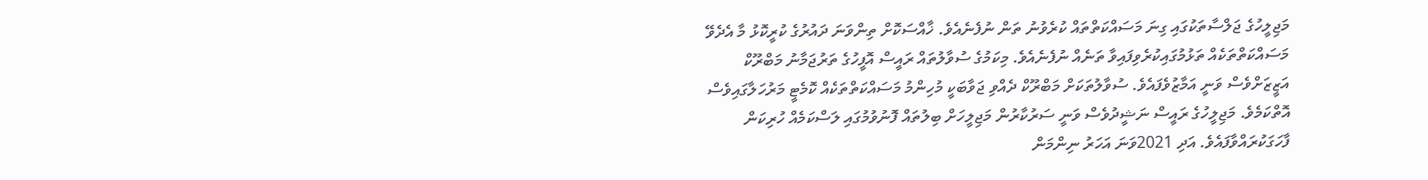މަޖިލީހުގެ ޖަލްސާތަކުގައި ގިނަ މަސައްކަތްތައް ކުރެވުނު ތަން ނުފެނެއެވެ. ޚާއްސަކޮށް ތިންވަނަ ދައުރުގެ ކުރީކޮޅު މާ އެދެވޭ މަސައްކަތްތަކެއް ތަޅުމުގައިކުރެވިފައިވާ ތަނެއް ނުފެނެއެވެ. މިކަމުގެ ސުވާލުތައް ރައީސް އޮފީހުގެ ތަރުޖަމާނު މަބްރޫކް އަޒީޒަށްވެސް ވަނީ އަމާޒުވެފައެވެ. ސުވާލުތަކަށް މަބްރޫކް ދެއްވި ޖަވާބަކީ މުހިންމު މަސައްކަތްތަކެއް ކޮމެޓީ މަރުހަލާގައިވެސް އޮތްކަމެވެ. މަޖިލީހުގެ ރައީސް ނަޝީދުވެސް ވަނީ ސަރުކާރުން މަޖިލީހަށް ބިލުތައް ފޮނުވުމުގައި ލަސްކަމެއް ހުރިކަން ފާހަގަކުރައްވާފައެވެ. އަދި 2021ވަނަ އަހަރު ނިންމަން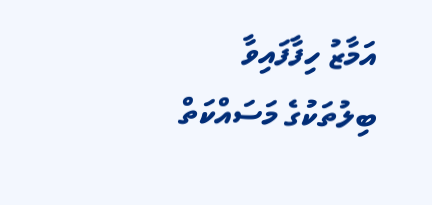އަމާޒު ހިފާފައިވާ ބިލުތަކުގެ މަސައްކަތް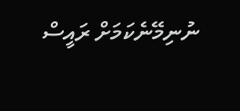ނުނިމޭނެކަމަށް ރައީސް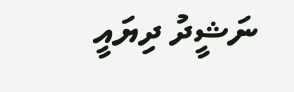ނަޝީދު ދިޔައީ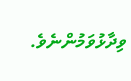ވިދާޅުވަމުންނެވެ.